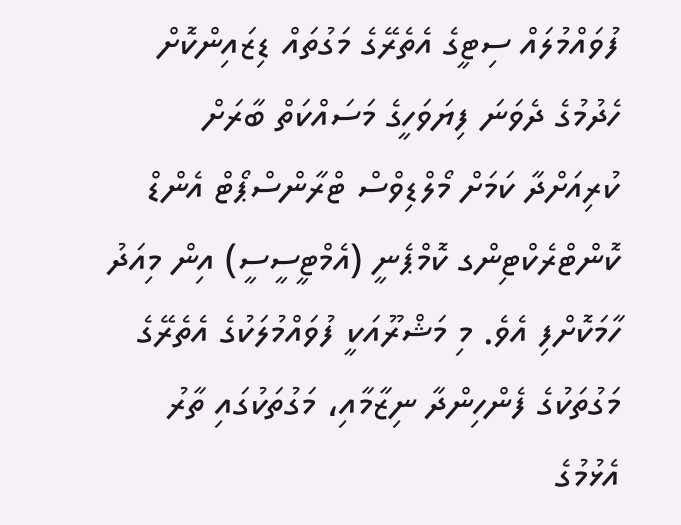ފުވައްމުލައް ސިޓީގެ އެތެރޭގެ މަގުތައް ޑިޒައިންކޮށް ހެދުމުގެ ދެވަނަ ފިޔަވަހީގެ މަސައްކަތް ބާރަށް ކުރިއަށްދާ ކަމަށް މޯލްޑިވްސް ޓްރާންސްޕޯޓް އެންޑް ކޮންޓްރެކްޓިންގ ކޮމްޕެނީ (އެމްޓީސީސީ) އިން މިއަދު ހާމަކޮށްފި އެވެ. މި މަޝްރޫއަކީ ފުވައްމުލަކުގެ އެތެރޭގެ މަގުތަކުގެ ފެންހިންދާ ނިޒާމާއި، މަގުތަކުގައި ތާރު އެޅުމުގެ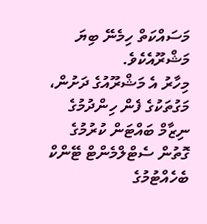މަސައްކަތް ހިމެނޭ ބިޔަ މަޝްރޫއެކެވެ.
މިހާރު އެ މަޝްރޫއުގެ ދަށުން، މަގުތަކުގެ ފެން ހިންދުމުގެ ނިޒާމް ބައްޓަން ކުރުމުގެ ގޮތުން ސެޓްލްމެންޓް ޓޭންކް ބެހެއްޓުމުގެ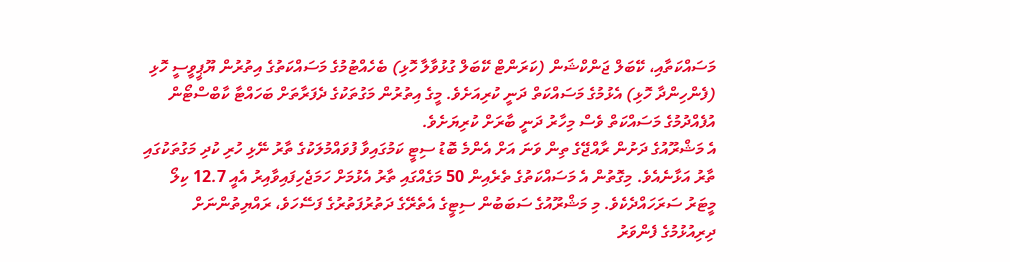މަސައްކަތާއި، ކޭބަލް ޖަންކްޝަން (ކަރަންޓް ކޭބަލް ގުޅުވާލާ ހޮޅި) ބެހެއްޓުމުގެ މަސައްކަތުގެ އިތުރުން ޔޫޕީވީސީ ހޮޅި (ފެންހިންދާ ހޮޅި) އެޅުމުގެ މަސައްކަތް ދަނީ ކުރިއަށެވެ. މީގެ އިތުރުން މަގުތަކުގެ ދެފަރާތަށް ބަހައްޓާ ކާބްސްޓޯން އުފެއްދުމުގެ މަސައްކަތް ވެސް މިހާރު ދަނީ ބާރަށް ކުރިޔަށެވެ.
އެ މަޝްރޫއުގެ ދަށުން ރާއްޖޭގެ ތިން ވަނަ އަށް އެންމެ ބޮޑު ސިޓީ ކަމުގައިވާ ފުވައްމުލަކުގެ ތާރު ނޭޅި ހުރި ކުދި މަގުތަކުގައި ތާރު އަޅާނެއެވެ. މިގޮތުން އެ މަސައްކަތުގެ ތެރެއިން 50 މަގެއްގައި ތާރު އެޅުމަށް ހަމަޖެހިފައިވާއިރު އެއީ 12.7 ކިލޯ މީޓަރު ސަރަހައްދެކެވެ. މި މަޝްރޫއުގެ ސަބަބުން ސިޓީގެ އެތެރޭގެ ދަތުރުފަތުރުގެ ފަސޭހަވެ، ރައްޔިތުންނަށް ދިރިއުޅުމުގެ ފެންވަރު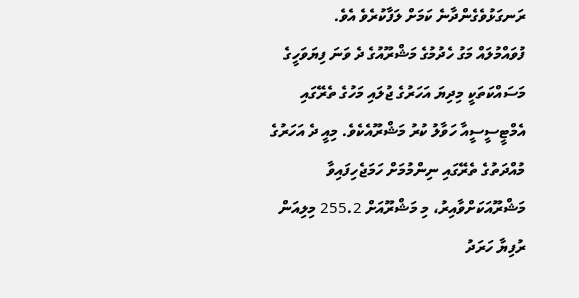ރަނގަޅުވެގެންދާނެ ކަމަށް ލަފާކުރެވެ އެވެ.
ފުވައްމުލައް މަގު ހެދުމުގެ މަޝްރޫއުގެ ދެ ވަނަ ފިޔަވަހީގެ މަސައްކަތަކީ މިދިޔަ އަހަރުގެ ޖުލައި މަހުގެ ތެރޭގައި އެމްޓީސީސީއާ ހަވާލު ކުރު މަޝްރޫއެކެވެ. މިއީ ދެ އަހަރުގެ މުއްދަތުގެ ތެރޭގައި ނިންމުމަށް ހަމަޖެހިފައިވާ މަޝްރޫއަކަށްވާއިރު، މި މަޝްރޫއަށް 255.2 މިލިއަން ރުފިޔާ ހަރަދު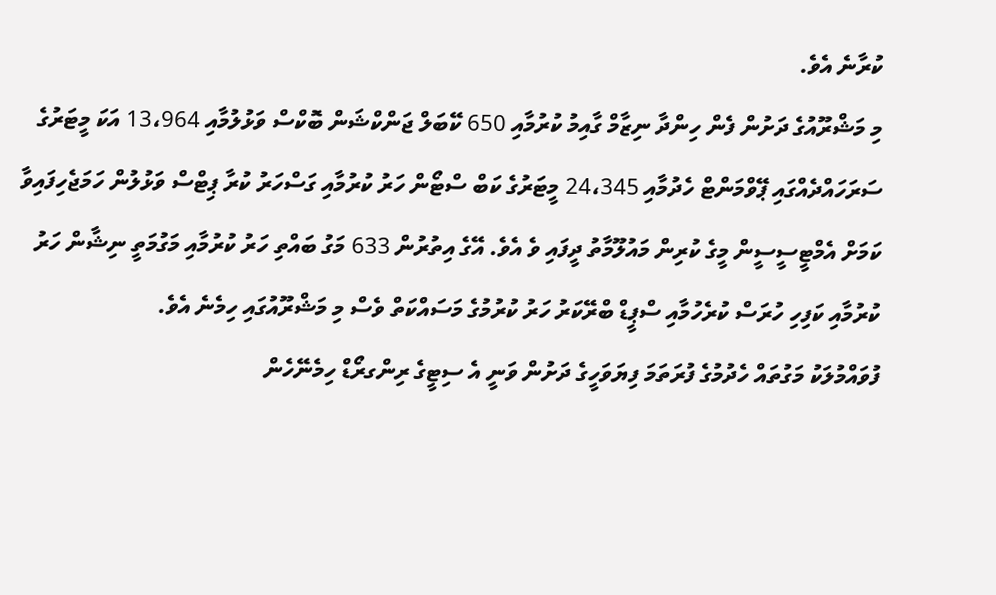ކުރާނެ އެވެ.
މި މަޝްރޫއުގެ ދަށުން ފެން ހިންދާ ނިޒާމް ގާއިމު ކުރުމާއި 650 ކޭބަލް ޖަންކްޝަން ބޮކްސް ވަޅުލުމާއި 13،964 އަކަ މީޓަރުގެ ސަރަހައްދެއްގައި ޕޭވްމަންޓް ހެދުމާއި 24،345 މީޓަރުގެ ކަބް ސްޓޯން ހަރު ކުރުމާއި ގަސްހަރު ކުރާ ޕިޓްސް ވަޅުލުން ހަމަޖެހިފައިވާ ކަމަށް އެމްޓީސީސީން މީގެ ކުރިން މައުލޫމާތު ދީފައި ވެ އެވެ. އޭގެ އިތުރުން 633 މަގު ބައްތި ހަރު ކުރުމާއި މަގުމަތީ ނިޝާން ހަރު ކުރުމާއި ކަފިހި ހުރަސް ކުރެހުމާއި ސްޕީޑް ބްރޭކަރު ހަރު ކުރުމުގެ މަސައްކަތް ވެސް މި މަޝްރޫއުގައި ހިމެނެ އެވެ.
ފުވައްމުލަކު މަގުތައް ހެދުމުގެ ފުރަތަމަ ފިޔަވަހީގެ ދަށުން ވަނީ އެ ސިޓީގެ ރިންގރޯޑް ހިމެނޭހެން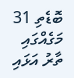ބޮޑެތި 31 މަގެއްގައި ތާރު އަޅައި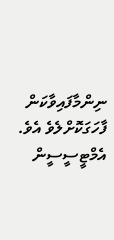ނިންމާފައިވާކަން ފާހަގަކޮށްލެވެ އެވެ. އެމްޓީސީސީން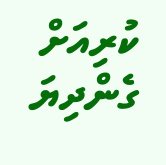ކުރިއަށް ގެންދިޔަ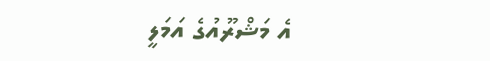އެ މަޝްރޫއުގެ އަމަލީ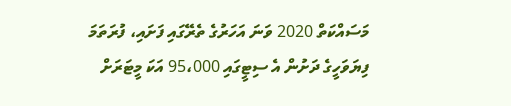މަސައްކަތް 2020 ވަނަ އަހަރުގެ ތެރޭގައި ފަށައި، ފުރަތަމަ ފިޔަވަހީގެ ދަށުން އެ ސިޓީގައި 95،000 އަކަ މީޓަރަށް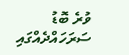ވުރެ ބޮޑު ސަރަހައްދެއްގައި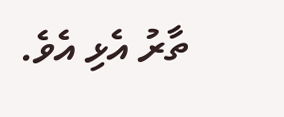ތާރު އެޅި އެވެ.